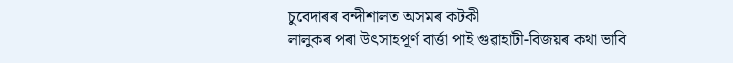চুবেদাৰৰ বন্দীশালত অসমৰ কটকী
লালুকৰ পৰা উৎসাহপূৰ্ণ বাৰ্ত্তা পাই গুৱাহাটী-বিজয়ৰ কথা ভাবি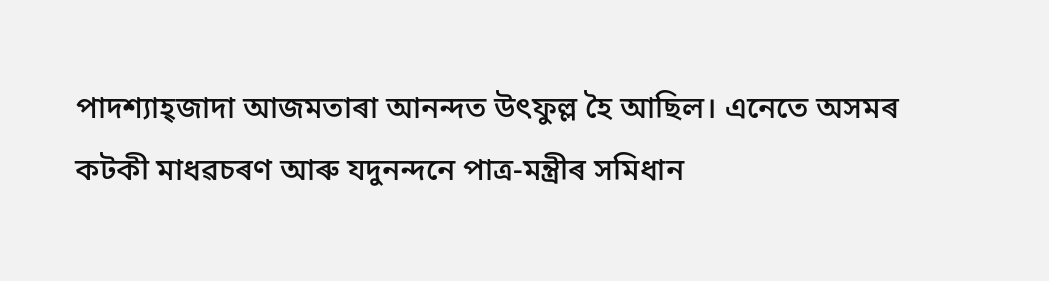পাদশ্যাহ্জাদা আজমতাৰা আনন্দত উৎফুল্ল হৈ আছিল। এনেতে অসমৰ কটকী মাধৱচৰণ আৰু যদুনন্দনে পাত্ৰ-মন্ত্ৰীৰ সমিধান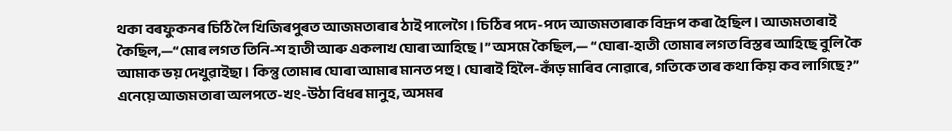থকা বৰফুকনৰ চিঠি লৈ খিজিৰপুৰত আজমতাৰাৰ ঠাই পালেগৈ। চিঠিৰ পদে-পদে আজমতাৰাক বিদ্ৰূপ কৰা হৈছিল। আজমতাৰাই কৈছিল,—“মোৰ লগত তিনি-শ হাতী আৰু একলাখ ঘোৰা আহিছে।” অসমে কৈছিল,— “ঘোৰা-হাতী তোমাৰ লগত বিস্তৰ আহিছে বুলি কৈ আমাক ভয় দেখুৱাইছা। কিন্তু তোমাৰ ঘোৰা আমাৰ মানত পহু। ঘোৰাই হিলৈ-কাঁড় মাৰিব নোৱাৰে, গতিকে তাৰ কথা কিয় কব লাগিছে?” এনেয়ে আজমতাৰা অলপতে-খং-উঠা বিধৰ মানুহ, অসমৰ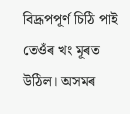বিদ্ৰূপপূৰ্ণ চিঠি পাই তেওঁৰ খং মূৰত উঠিল। অসমৰ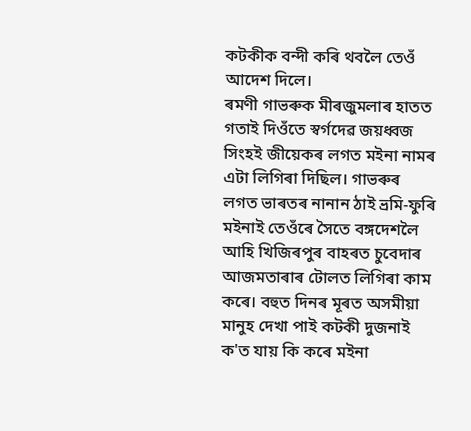কটকীক বন্দী কৰি থবলৈ তেওঁ আদেশ দিলে।
ৰমণী গাভৰুক মীৰজুমলাৰ হাতত গতাই দিওঁতে স্বৰ্গদেৱ জয়ধ্বজ সিংহই জীয়েকৰ লগত মইনা নামৰ এটা লিগিৰা দিছিল। গাভৰুৰ লগত ভাৰতৰ নানান ঠাই ভ্ৰমি-ফুৰি মইনাই তেওঁৰে সৈতে বঙ্গদেশলৈ আহি খিজিৰপুৰ বাহৰত চুবেদাৰ আজমতাৰাৰ টোলত লিগিৰা কাম কৰে। বহুত দিনৰ মূৰত অসমীয়া মানুহ দেখা পাই কটকী দুজনাই ক'ত যায় কি কৰে মইনা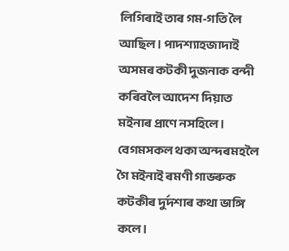লিগিৰাই তাৰ গম-গতি লৈ আছিল। পাদশ্যাহজাদাই অসমৰ কটকী দুজনাক বন্দী কৰিবলৈ আদেশ দিয়াত মইনাৰ প্ৰাণে নসহিলে। বেগমসকল থকা অন্দৰমহলৈ গৈ মইনাই ৰমণী গাভৰুক কটকীৰ দুৰ্দশাৰ কথা ভাঙ্গি কলে।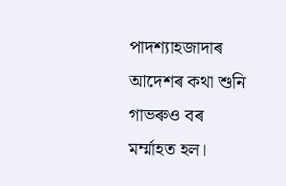পাদশ্যাহজাদাৰ আদেশৰ কথা শুনি গাভৰুও বৰ মৰ্ম্মাহত হল।